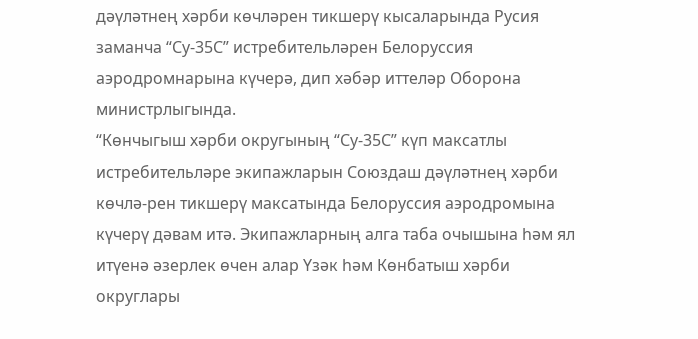дәүләтнең хәрби көчләрен тикшерү кысаларында Русия заманча “Су-35С” истребительләрен Белоруссия аэродромнарына күчерә, дип хәбәр иттеләр Оборона министрлыгында.
“Көнчыгыш хәрби округының “Су-35С” күп максатлы истребительләре экипажларын Союздаш дәүләтнең хәрби көчлә-рен тикшерү максатында Белоруссия аэродромына күчерү дәвам итә. Экипажларның алга таба очышына һәм ял итүенә әзерлек өчен алар Үзәк һәм Көнбатыш хәрби округлары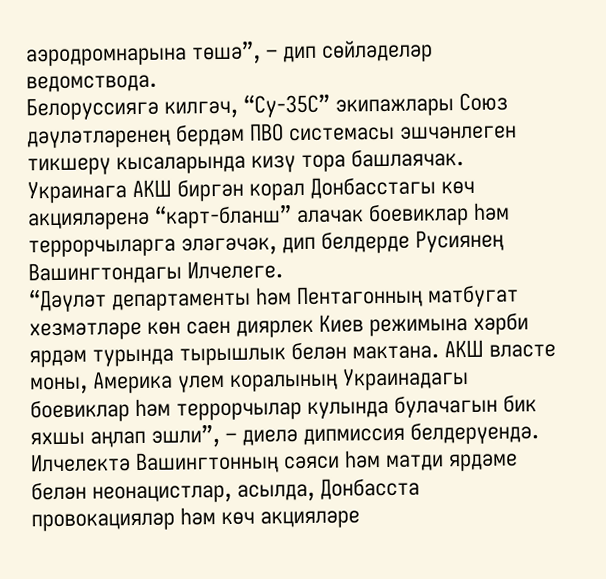аэродромнарына төшә”, – дип сөйләделәр ведомствода.
Белоруссиягә килгәч, “Су-35С” экипажлары Союз дәүләтләренең бердәм ПВО системасы эшчәнлеген тикшерү кысаларында кизү тора башлаячак.
Украинага АКШ биргән корал Донбасстагы көч акцияләренә “карт-бланш” алачак боевиклар һәм террорчыларга эләгәчәк, дип белдерде Русиянең Вашингтондагы Илчелеге.
“Дәүләт департаменты һәм Пентагонның матбугат хезмәтләре көн саен диярлек Киев режимына хәрби ярдәм турында тырышлык белән мактана. АКШ власте моны, Америка үлем коралының Украинадагы боевиклар һәм террорчылар кулында булачагын бик яхшы аңлап эшли”, – диелә дипмиссия белдерүендә.
Илчелектә Вашингтонның сәяси һәм матди ярдәме белән неонацистлар, асылда, Донбасста провокацияләр һәм көч акцияләре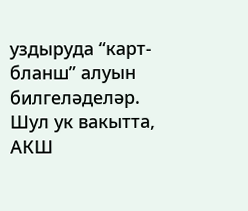уздыруда “карт-бланш” алуын билгеләделәр.
Шул ук вакытта, АКШ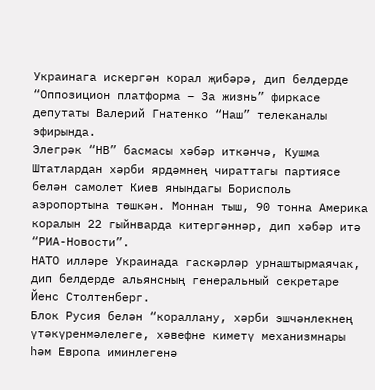Украинага искергән корал җибәрә, дип белдерде “Оппозицион платформа – За жизнь” фиркасе депутаты Валерий Гнатенко “Наш” телеканалы эфирында.
Элегрәк “НВ” басмасы хәбәр иткәнчә, Кушма Штатлардан хәрби ярдәмнең чираттагы партиясе белән самолет Киев янындагы Борисполь аэропортына төшкән. Моннан тыш, 90 тонна Америка коралын 22 гыйнварда китергәннәр, дип хәбәр итә “РИА-Новости”.
НАТО илләре Украинада гаскәрләр урнаштырмаячак, дип белдерде альянсның генеральный секретаре Йенс Столтенберг.
Блок Русия белән “кораллану, хәрби эшчәнлекнең үтәкүренмәлелеге, хәвефне киметү механизмнары һәм Европа иминлегенә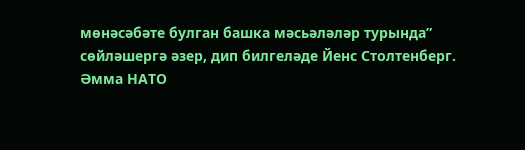мөнәсәбәте булган башка мәсьәләләр турында” сөйләшергә әзер, дип билгеләде Йенс Столтенберг. Әмма НАТО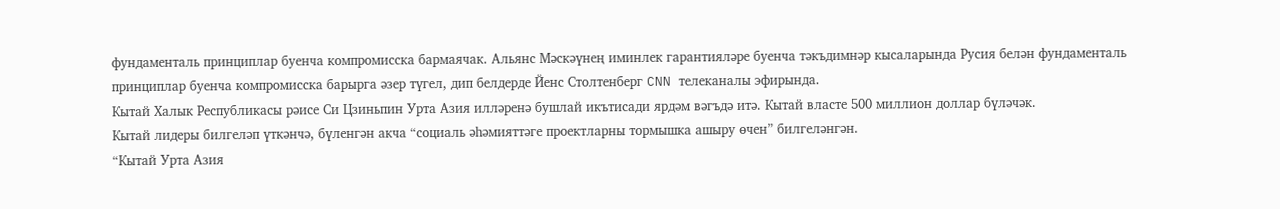фундаменталь принциплар буенча компромисска бармаячак. Альянс Мәскәүнең иминлек гарантияләре буенча тәкъдимнәр кысаларында Русия белән фундаменталь принциплар буенча компромисска барырга әзер түгел, дип белдерде Йенс Столтенберг CNN телеканалы эфирында.
Кытай Халык Республикасы рәисе Си Цзиньпин Урта Азия илләренә бушлай икътисади ярдәм вәгъдә итә. Кытай власте 500 миллион доллар бүләчәк.
Кытай лидеры билгеләп үткәнчә, бүленгән акча “социаль әһәмияттәге проектларны тормышка ашыру өчен” билгеләнгән.
“Кытай Урта Азия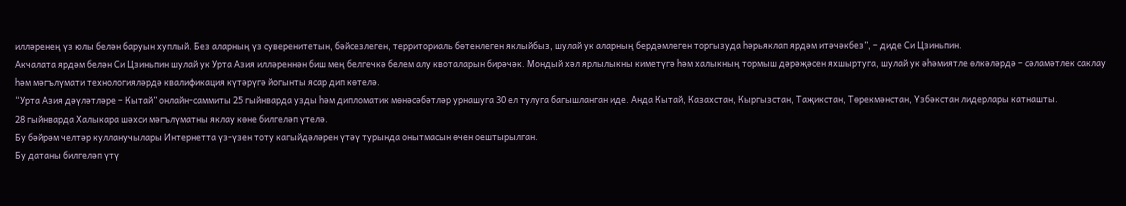илләренең үз юлы белән баруын хуплый. Без аларның үз суверенитетын, бәйсезлеген, территориаль бөтенлеген яклыйбыз, шулай ук аларның бердәмлеген торгызуда һәрьяклап ярдәм итәчәкбез”, – диде Си Цзиньпин.
Акчалата ярдәм белән Си Цзиньпин шулай ук Урта Азия илләреннән биш мең белгечкә белем алу квоталарын бирәчәк. Мондый хәл ярлылыкны киметүгә һәм халыкның тормыш дәрәҗәсен яхшыртуга, шулай ук әһәмиятле өлкәләрдә – сәламәтлек саклау һәм мәгълүмати технологияләрдә квалификация күтәрүгә йогынты ясар дип көтелә.
“Урта Азия дәүләтләре – Кытай” онлайн-саммиты 25 гыйнварда узды һәм дипломатик мөнәсәбәтләр урнашуга 30 ел тулуга багышланган иде. Анда Кытай, Казахстан, Кыргызстан, Таҗикстан, Төрекмәнстан, Үзбәкстан лидерлары катнашты.
28 гыйнварда Халыкара шәхси мәгълүматны яклау көне билгеләп үтелә.
Бу бәйрәм челтәр кулланучылары Интернетта үз-үзен тоту кагыйдәләрен үтәү турында онытмасын өчен оештырылган.
Бу датаны билгеләп үтү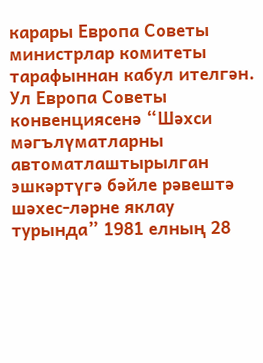карары Европа Советы министрлар комитеты тарафыннан кабул ителгән. Ул Европа Советы конвенциясенә “Шәхси мәгълүматларны автоматлаштырылган эшкәртүгә бәйле рәвештә шәхес-ләрне яклау турында” 1981 елның 28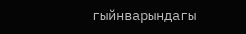гыйнварындагы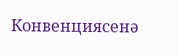Конвенциясенә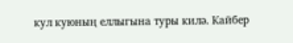кул куюның еллыгына туры килә. Кайбер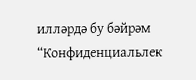илләрдә бу бәйрәм “Конфиденциальлек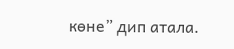көне” дип атала.